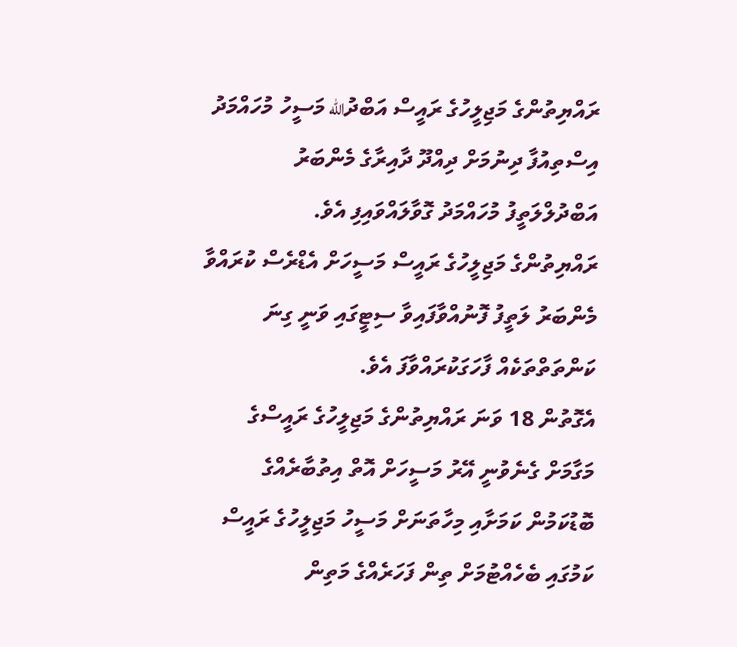ރައްޔިތުންގެ މަޖިލީހުގެ ރައީސް އަބްދުالله މަސީހު މުހައްމަދު އިސްތިއުފާ ދިނުމަށް ދިއްދޫ ދާއިރާގެ މެންބަރު އަބްދުލްލަތީފު މުހައްމަދު ގޮވާލައްވައިފި އެވެ.
ރައްޔިތުންގެ މަޖިލީހުގެ ރައީސް މަސީހަށް އެޑްރެސް ކުރައްވާ މެންބަރު ލަތީފު ފޮނުއްވާފައިވާ ސިޓީގައި ވަނީ ގިނަ ކަންތަތްތަކެއް ފާހަގަކުރައްވާފަ އެވެ.
އެގޮތުން 18 ވަނަ ރައްޔިތުންގެ މަޖިލީހުގެ ރައީސްގެ މަގާމަށް ގެނެވުނީ އޭރު މަސީހަށް އޮތް އިތުބާރެއްގެ ބޮޑުކަމުން ކަމަށާއި މިހާތަނަށް މަސީހު މަޖިލީހުގެ ރައީސް ކަމުގައި ބެހެއްޓުމަށް ތިން ފަހަރެއްގެ މަތިން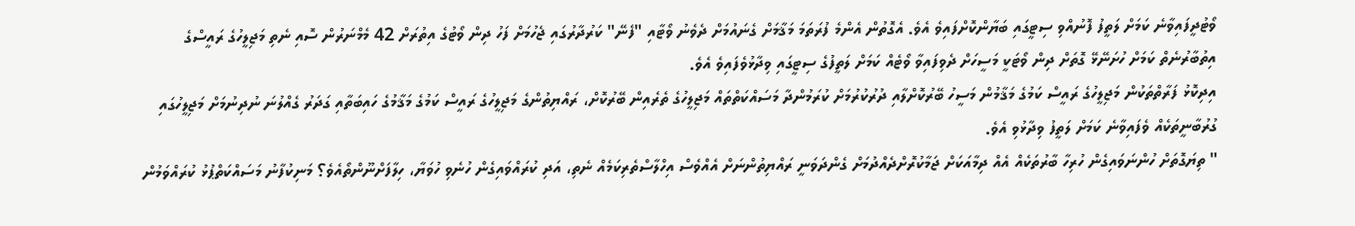ވޯޓުދީފައިވާނެ ކަމަށް ލަތީފު ފޮނުއްވި ސިޓީގައި ބަޔާންކޮށްފައިވެ އެވެ. އެގޮތުން އެންމެ ފުރަތަމަ މަޤާމަށް ގެނައުމަށް ދެވެނު ވޯޓާއި "ފެނޭ" ކަރުދާރުގައި ޖެހުމަށް ފަހު ދިން ވޯޓުގެ އިތުރަށް 42 މެމްނަރުން ސޮއި ނެތި މަޖިލީހުގެ ރައީސްގެ އިތުބާރުނެތް ކަމަށް ހުށަނޭޅޭ ގޮތަށް ދިން ވޯޓަކީ މަސީހަށް ދެވިފައިވާ ވޯޓެއް ކަމަށް ލަތީފުގެ ސިޓީގައި ވިދާޅުވެފައިވެ އެވެ.
އިދިކޮޅު ފަރާތްތަކުން މަޖިލީހުގެ ރައީސް ކަމުގެ މަޤާމުން މަސީހު ބޭރުކޮށްލާއި ދުރުކުރުމަށް ކުރަމުންދާ މަސައްކަތްތައް މަޖިލީހުގެ ތެރެއިން ބޭރުކޮށް، ރައްޔިތުންގެ މަޖިލީހުގެ ރައީސް ކަމުގެ މަޤާމުގެ ހައިބަތާއި ގަދަރު ގެއްލުނަ ނުދިނުމަށް މަޖިލީހުގައި ގުރުބާނީތަކެއް ވެފައިވާނެ ކަމަށް ލަތީފު ވިދާޅުވި އެވެ.
" ތިޔަގޮތަށް ހުންނަވައިގެން ހުރިހާ ބާރުތަކެއް އެއް ދިމާއަކަށް ޖަމާކުރޮށްދެއްދުމަށް ގެންދަވަނީ ރައްޔިތުންނަށް އެއްވެސް އިހްލާސްތެރިކަމެއް ނެތި، އަދި ކުރައްވައިގެން ހުނެވި ހުވަޔާ، ހިލާފަށްނޫންތޯއެވެ؟ މަނިކުފާނު މަސައްކަތްޕުޅު ކުރައްވަމުން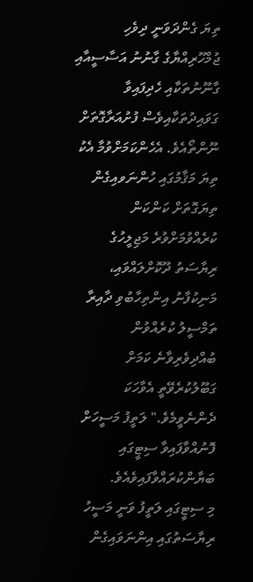ތިޔަ ގެންދަވަނީ ދިވެހި ޖުމްހޫރިއްޔާގެ ގާނުނު އަސާސީއާއި ގާނޫނުތަކާއި ހެދިފައިވާ ގަވައިދުތަކާއިވެސް ފުށުއަރާގޮތަށް ނޫންތޯއެވެ. އެހެންކަމަށްވުމާ އެކު ތިޔަ މަޤާމުގައި ހުންނަވއިގެން ތިޔަގޮތަށް ކަންކަން ކުރެއްވުމަށްވުރެ މަޖިލީހުގެ ރިޔާސަތު ދޫކޮށްލައްވައި، މަނިކުފާނު އިންތިހާބުވި ދާއިރާ ތަމްސީލު ކުރެއްވުން ބުއްދިވެރިވާނެ ކަމަށް ގަބޫލުކުރެވޭތީ އެވާހަކަ ދެންނެވީމެވެ." ލަތީފު މަސީހަށް ފޮނުއްވާފައިވާ ސިޓީގައި ބަޔާންކުރައްވާފައިވެއެވެ.
މި ސިޓީގައި ލަތީފު ވަނީ މަސީހު ރިޔާސަތުގައި އިންނަވައިގެން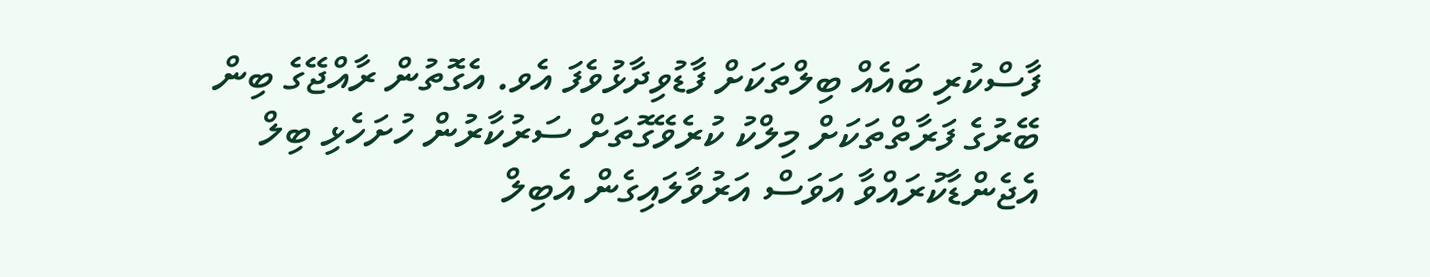ފާސްކުރި ބައެއް ބިލްތަކަށް ފާޑުވިދާޅުވެފަ އެވ. އެގޮތުން ރާއްޖޭގެ ބިން ބޭރުގެ ފަރާތްތަކަށް މިލްކު ކުރެވޭގޮތަށް ސަރުކާރުން ހުށަހެޅި ބިލް އެޖެންޑާކުރައްވާ އަވަސް އަރުވާލައިގެން އެބިލް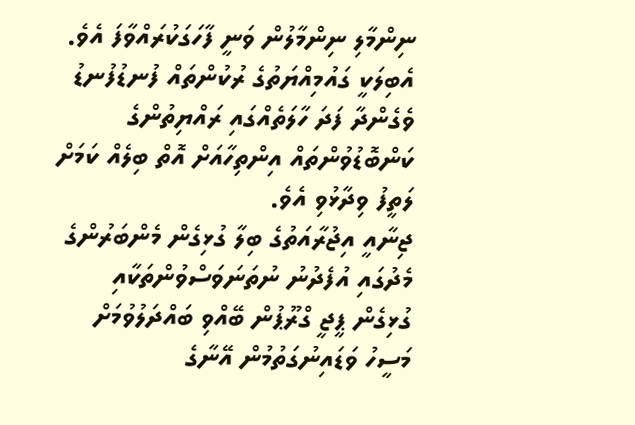ނިންމާލި ނިންމާލުން ވަނީ ފާހަގަކުރައްވާފަ އެވެ. އެބިލަކީ ގައުމިއްޔަތުގެ ރުކުންތައް ފުނޑުފުނޑު ވެގެންދާ ފަދަ ހާލަތެއްގައި ރައްޔިތުންގެ ކަންބޮޑުވުންތައް އިންތިހާއަށް އޮތް ބިލެއް ކަމަށް ލަތީފު ވިދާޅުވި އެވެ.
ޖިނާއީ އިޖުރާއަތުގެ ބިލާ ގުޅިގެން މެންބަރުންގެ މެދުގައި އުފެދުނު ނުތަނަވަސްވުންތަކާއި ގުޅިގެން ޕީޖީ ގްރޫޕުން ބޭއްވި ބައްދަލުވުމަށް މަސީހު ވަޑައިނުގަތުމުން އޭނާގެ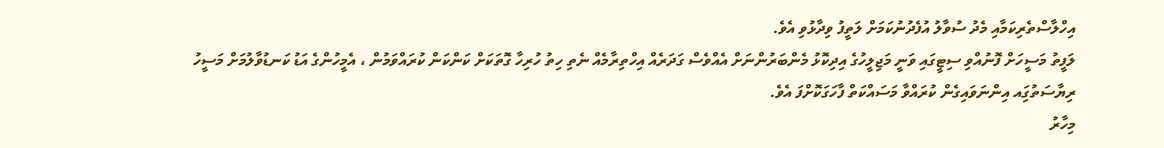އިހްލާސްތެރިކަމާއި މެދު ސުވާލު އުފެދުނުކަމަށް ލަތީފު ވިދާޅުވި އެވެ.
ލަފީތު މަސީހަށް ފޮނުއްވި ސިޓީގައި ވަނީ މަޖިލީހުގެ އިދިކޮޅު މެންބަރުންނަށް އެއްވެސް ގަދަރެއް އިހްތިރާމެއް ނެތި ހިތު ހުރިހާ ގޮތަކަށް ކަންކަން ކުރައްވަމުން ، އެމީހުންގެ އަޑު ކަނޑުވާލުމަށް މަސީހު ރިޔާސަތުގަިއ އިންނަވައިގެން ކުރައްވާ މަސައްކަތް ފާހަގަކޮށްފަ އެވެ.
މިހާރު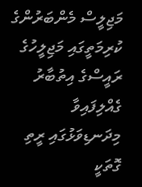މަޖިލީސް މެންބަރުންގެ ކުރިމަތީގައި މަޖިލީހުގެ ރައީސްގެ އިތުބާރު ގެއްލިފައިވާ މިދަނޑިވަޅުގައި ރީތި ގޮތަކީ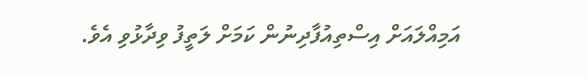އަމިއްލައަށް އިސްތިއުފާދިނުން ކަމަށް ލަތީފު ވިދާޅުވި އެވެ.